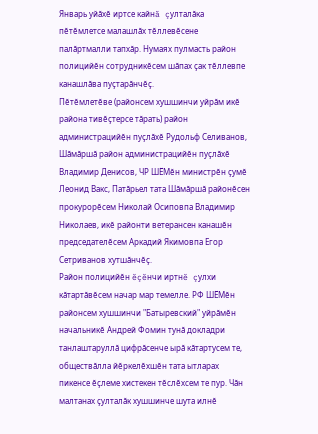Январь уйăхĕ иртсе кайнă çулталăка пĕтĕмлетсе малашлăх тĕллевĕсене палăртмалли тапхăр. Нумаях пулмасть район полицийĕн сотрудникĕсем шăпах çак тĕллевпе канашлăва пуçтарăнчĕç.
Пĕтĕмлетĕве (районсем хушшинчи уйрăм икĕ района тивĕçтерсе тăрать) район администрацийĕн пуçлăхĕ Рудольф Селиванов, Шăмăршă район администрацийĕн пуçлăхĕ Владимир Денисов, ЧР ШĔМĕн министрĕн çумĕ Леонид Вакс, Патăрьел тата Шăмăршă районĕсен прокурорĕсем Николай Осиповпа Владимир Николаев, икĕ районти ветерансен канашĕн председателĕсем Аркадий Якимовпа Егор Сетриванов хутшăнчĕç.
Район полицийĕн ĕçĕнчи иртнĕ çулхи кăтартăвĕсем начар мар темелле. РФ ШĔМĕн районсем хушшинчи "Батыревский" уйрăмĕн начальникĕ Андрей Фомин тунă докладри танлаштаруллă цифрăсенче ырă кăтартусем те, обществăлла йĕркелĕхшĕн тата ытларах пикенсе ĕçлеме хистекен тĕслĕхсем те пур. Чăн малтанах çулталăк хушшинче шута илнĕ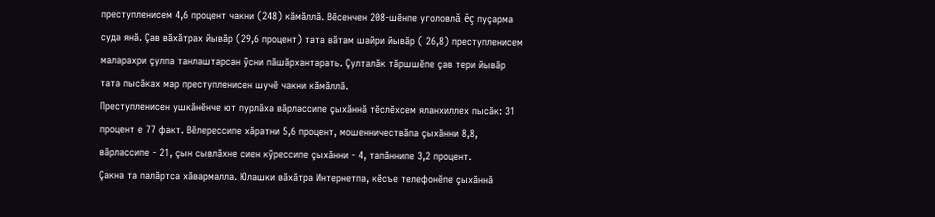преступленисем 4,6 процент чакни (248) кăмăллă. Вĕсенчен 208-шĕнпе уголовлă ĕç пуçарма суда янă. Çав вăхăтрах йывăр (29,6 процент) тата вăтам шайри йывăр ( 26,8) преступленисем маларахри çулпа танлаштарсан ỹсни пăшăрхантарать. Çулталăк тăршшĕпе çав тери йывăр тата пысăках мар преступленисен шучĕ чакни кăмăллă.
Преступленисен ушкăнĕнче ют пурлăха вăрлассипе çыхăннă тĕслĕхсем яланхиллех пысăк: 31 процент е 77 факт. Вĕлерессипе хăратни 5,6 процент, мошенничествăпа çыхăнни 8,8, вăрлассипе - 21, çын сывлăхне сиен кỹрессипе çыхăнни - 4, тапăннипе 3,2 процент.
Çакна та палăртса хăвармалла. Юлашки вăхăтра Интернетпа, кĕсъе телефонĕпе çыхăннă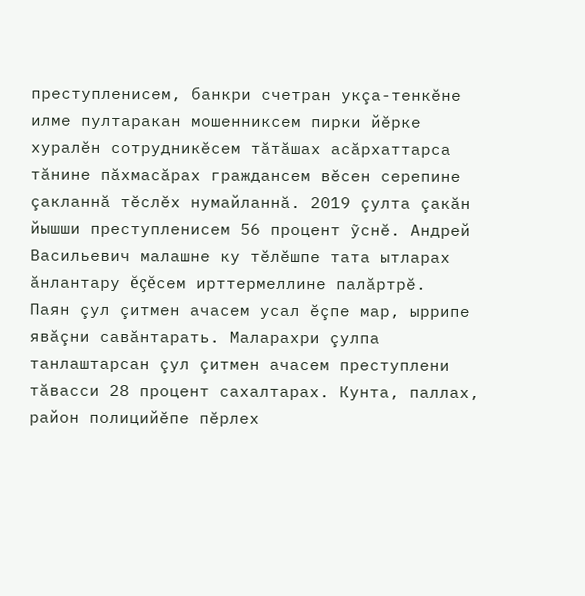преступленисем, банкри счетран укçа-тенкĕне илме пултаракан мошенниксем пирки йĕрке хуралĕн сотрудникĕсем тăтăшах асăрхаттарса тăнине пăхмасăрах граждансем вĕсен серепине çакланнă тĕслĕх нумайланнă. 2019 çулта çакăн йышши преступленисем 56 процент ỹснĕ. Андрей Васильевич малашне ку тĕлĕшпе тата ытларах ăнлантару ĕçĕсем ирттермеллине палăртрĕ.
Паян çул çитмен ачасем усал ĕçпе мар, ыррипе явăçни савăнтарать. Маларахри çулпа танлаштарсан çул çитмен ачасем преступлени тăвасси 28 процент сахалтарах. Кунта, паллах, район полицийĕпе пĕрлех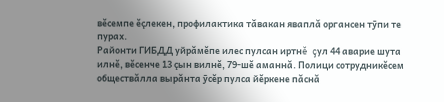вĕсемпе ĕçлекен, профилактика тăвакан яваплă органсен тỹпи те пурах.
Районти ГИБДД уйрăмĕпе илес пулсан иртнĕ çул 44 аварие шута илнĕ, вĕсенче 13 çын вилнĕ, 79-шĕ аманнă. Полици сотрудникĕсем обществăлла вырăнта ỹсĕр пулса йĕркене пăснă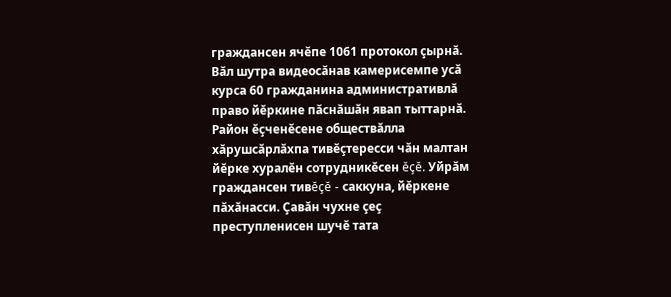граждансен ячĕпе 1061 протокол çырнă. Вăл шутра видеосăнав камерисемпе усă курса 60 гражданина административлă право йĕркине пăснăшăн явап тыттарнă.
Район ĕçченĕсене обществăлла хăрушсăрлăхпа тивĕçтересси чăн малтан йĕрке хуралĕн сотрудникĕсен ĕçĕ. Уйрăм граждансен тивĕçĕ - саккуна, йĕркене пăхăнасси. Çавăн чухне çеç преступленисен шучĕ тата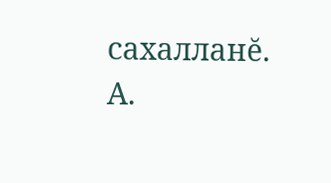сахалланĕ.
А.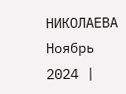НИКОЛАЕВА
Ноябрь 2024 |